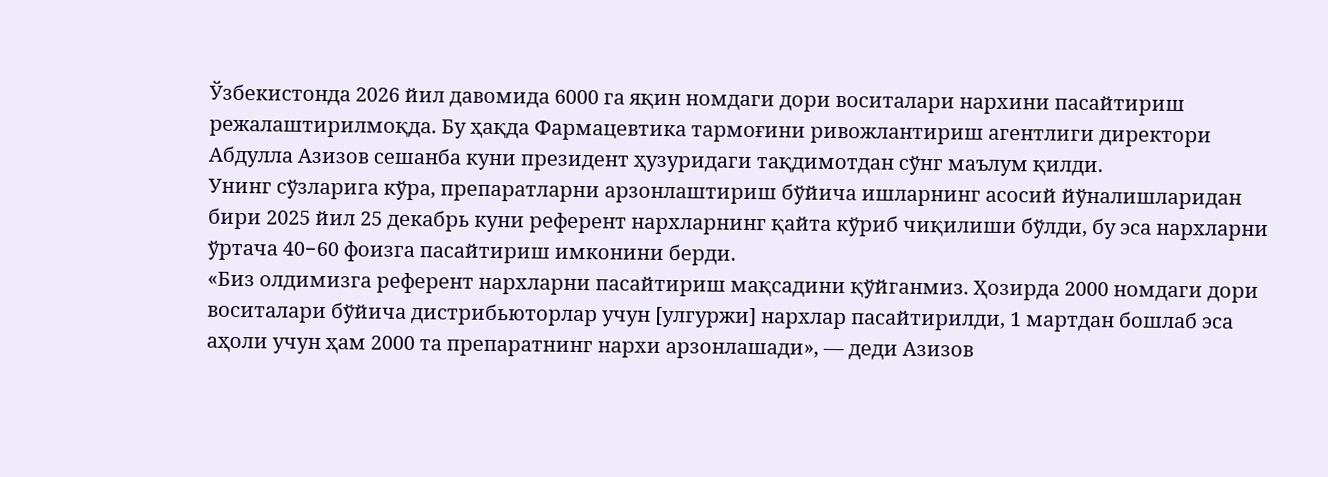Ўзбекистонда 2026 йил давомида 6000 га яқин номдаги дори воситалари нархини пасайтириш режалаштирилмоқда. Бу ҳақда Фармацевтика тармоғини ривожлантириш агентлиги директори Абдулла Азизов сешанба куни президент ҳузуридаги тақдимотдан сўнг маълум қилди.
Унинг сўзларига кўра, препаратларни арзонлаштириш бўйича ишларнинг асосий йўналишларидан бири 2025 йил 25 декабрь куни референт нархларнинг қайта кўриб чиқилиши бўлди, бу эса нархларни ўртача 40−60 фоизга пасайтириш имконини берди.
«Биз олдимизга референт нархларни пасайтириш мақсадини қўйганмиз. Ҳозирда 2000 номдаги дори воситалари бўйича дистрибьюторлар учун [улгуржи] нархлар пасайтирилди, 1 мартдан бошлаб эса аҳоли учун ҳам 2000 та препаратнинг нархи арзонлашади», — деди Азизов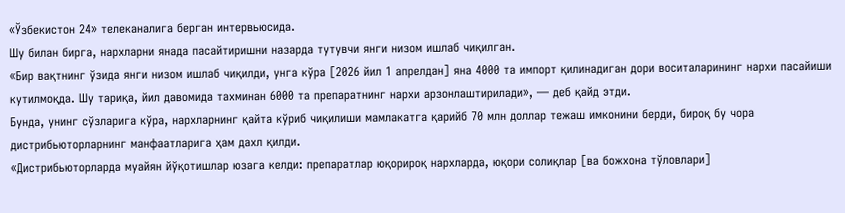«Ўзбекистон 24» телеканалига берган интервьюсида.
Шу билан бирга, нархларни янада пасайтиришни назарда тутувчи янги низом ишлаб чиқилган.
«Бир вақтнинг ўзида янги низом ишлаб чиқилди, унга кўра [2026 йил 1 апрелдан] яна 4000 та импорт қилинадиган дори воситаларининг нархи пасайиши кутилмоқда. Шу тариқа, йил давомида тахминан 6000 та препаратнинг нархи арзонлаштирилади», — деб қайд этди.
Бунда, унинг сўзларига кўра, нархларнинг қайта кўриб чиқилиши мамлакатга қарийб 70 млн доллар тежаш имконини берди, бироқ бу чора дистрибьюторларнинг манфаатларига ҳам дахл қилди.
«Дистрибьюторларда муайян йўқотишлар юзага келди: препаратлар юқорироқ нархларда, юқори солиқлар [ва божхона тўловлари]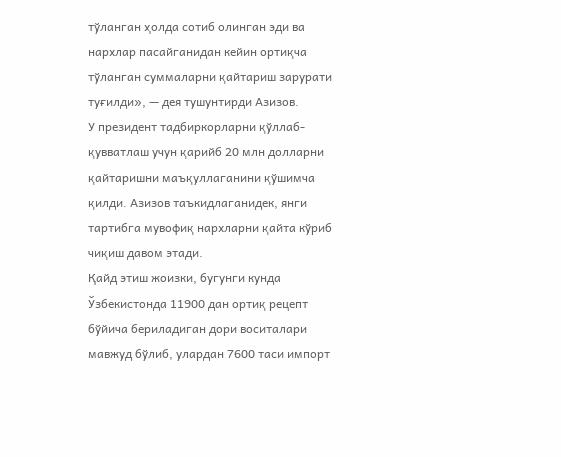тўланган ҳолда сотиб олинган эди ва нархлар пасайганидан кейин ортиқча тўланган суммаларни қайтариш зарурати туғилди», — дея тушунтирди Азизов.
У президент тадбиркорларни қўллаб-қувватлаш учун қарийб 20 млн долларни қайтаришни маъқуллаганини қўшимча қилди. Азизов таъкидлаганидек, янги тартибга мувофиқ нархларни қайта кўриб чиқиш давом этади.
Қайд этиш жоизки, бугунги кунда Ўзбекистонда 11900 дан ортиқ рецепт бўйича бериладиган дори воситалари мавжуд бўлиб, улардан 7600 таси импорт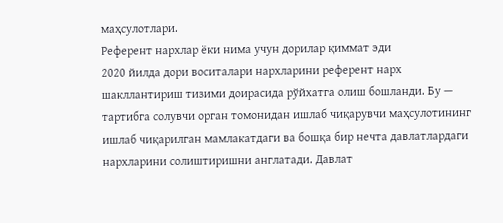маҳсулотлари.
Референт нархлар ёки нима учун дорилар қиммат эди
2020 йилда дори воситалари нархларини референт нарх шакллантириш тизими доирасида рўйхатга олиш бошланди. Бу — тартибга солувчи орган томонидан ишлаб чиқарувчи маҳсулотининг ишлаб чиқарилган мамлакатдаги ва бошқа бир нечта давлатлардаги нархларини солиштиришни англатади. Давлат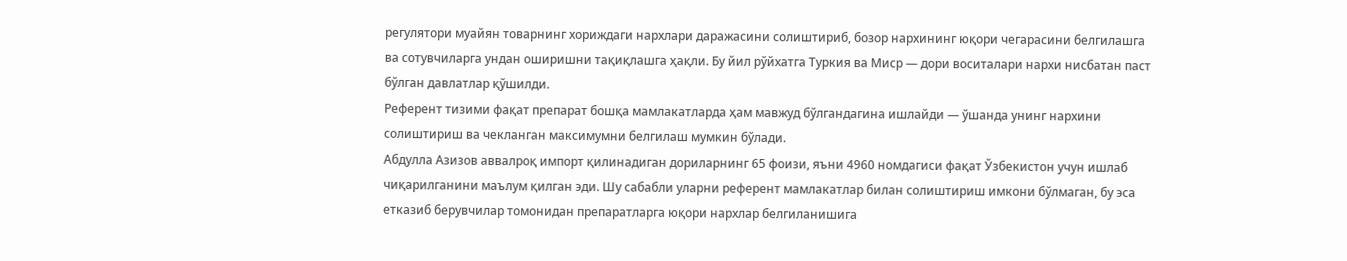регулятори муайян товарнинг хориждаги нархлари даражасини солиштириб, бозор нархининг юқори чегарасини белгилашга ва сотувчиларга ундан оширишни тақиқлашга ҳақли. Бу йил рўйхатга Туркия ва Миср — дори воситалари нархи нисбатан паст бўлган давлатлар қўшилди.
Референт тизими фақат препарат бошқа мамлакатларда ҳам мавжуд бўлгандагина ишлайди — ўшанда унинг нархини солиштириш ва чекланган максимумни белгилаш мумкин бўлади.
Абдулла Азизов аввалроқ импорт қилинадиган дориларнинг 65 фоизи, яъни 4960 номдагиси фақат Ўзбекистон учун ишлаб чиқарилганини маълум қилган эди. Шу сабабли уларни референт мамлакатлар билан солиштириш имкони бўлмаган, бу эса етказиб берувчилар томонидан препаратларга юқори нархлар белгиланишига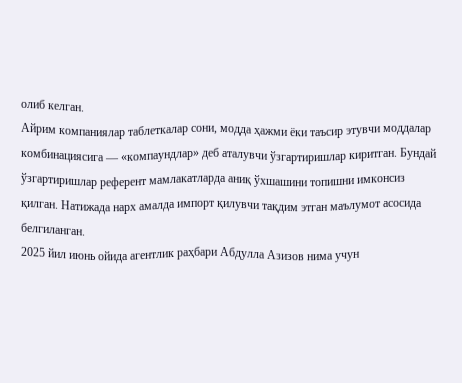олиб келган.
Айрим компаниялар таблеткалар сони, модда ҳажми ёки таъсир этувчи моддалар комбинациясига — «компаундлар» деб аталувчи ўзгартиришлар киритган. Бундай ўзгартиришлар референт мамлакатларда аниқ ўхшашини топишни имконсиз қилган. Натижада нарх амалда импорт қилувчи тақдим этган маълумот асосида белгиланган.
2025 йил июнь ойида агентлик раҳбари Абдулла Азизов нима учун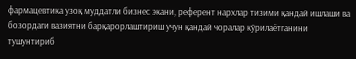фармацевтика узоқ муддатли бизнес экани, референт нархлар тизими қандай ишлаши ва бозордаги вазиятни барқарорлаштириш учун қандай чоралар кўрилаётганини тушунтириб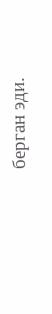берган эди.